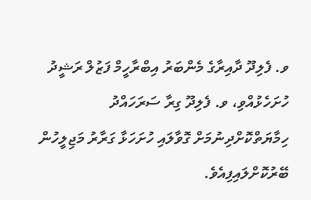ވ. ފެލިދޫ ދާއިރާގެ މެންބަރު އިބްރާހީމް ފަޒުލް ރަޝީދު ހުށަހެޅުއްވި، ވ. ފެލިދޫ ގިރާ ސަރަހައްދު ހިމާޔަތްކޮށްދިނުމަށް ގޮވާލައި ހުށަހަޅާ ގަރާރު މަޖިލީހުން ބޭރުކޮށްލައިފިއެވެ.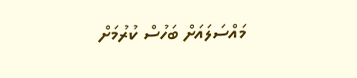މައްސަލައަށް ބަހުސް ކުރުމަށް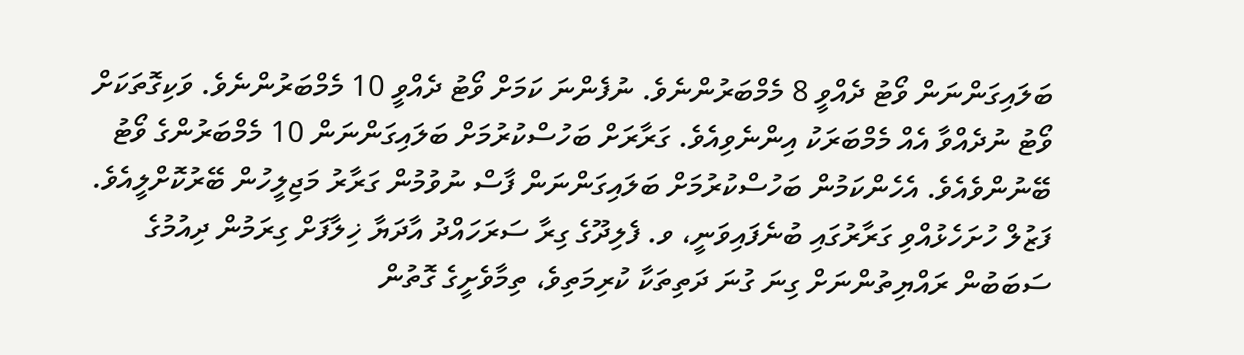ބަލައިގަންނަން ވޯޓު ދެއްވީ 8 މެމްބަރުންނެވެ. ނުފެންނަ ކަމަށް ވޯޓު ދެއްވީ 10 މެމްބަރުންނެވެ. ވަކިގޮތަކަށް ވޯޓު ނުދެއްވާ އެއް މެމްބަރަކު އިންނެވިއެވެ. ގަރާރަށް ބަހުސްކުރުމަށް ބަލައިގަންނަން 10 މެމްބަރުންގެ ވޯޓު ބޭނުންވެއެވެ. އެހެންކަމުން ބަހުސްކުރުމަށް ބަލައިގަންނަން ފާސް ނުވުމުން ގަރާރު މަޖިލީހުން ބޭރުކޮށްލީއެވެ.
ފަޒުލް ހުށަހެޅުއްވި ގަރާރުގައި ބުނެފައިވަނީ، ވ. ފެލިދޫގެ ގިރާ ސަރަހައްދު އާދަޔާ ޚިލާފަށް ގިރަމުން ދިއުމުގެ ސަބަބުން ރައްޔިތުންނަށް ގިނަ ގުނަ ދަތިތަކާ ކުރިމަތިވެ، ތިމާވެށީގެ ގޮތުން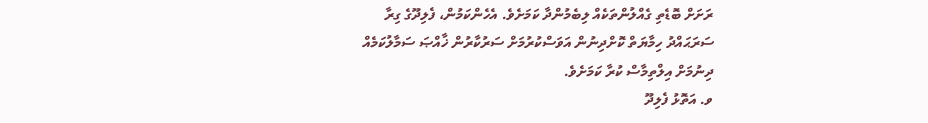ރަށަށް ބޮޑެތި ގެއްލުންތަކެއް ލިބެމުންދާ ކަމަށެވެ. އެހެންކަމުން، ފެލިދޫގެ ގިރާ ސަރަޙައްދު ހިމާޔަތް ކޮށްދިނުން އަވަސްކުރުމަށް ސަރުކާރުން ޚާއްޞަ ސަމާލުކަމެއް ދިނުމަށް އިލްތިމާސް ކުރާ ކަމަށެވެ.
ވ. އަތޮޅު ފެލިދޫ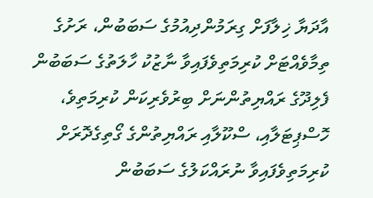އާދަޔާ ޚިލާފަށް ގިރަމުންދިއުމުގެ ސަބަބުން، ރަށުގެ ތިމާވެއްޓަށް ކުރިމަތިވެފައިވާ ނާޒުކު ހާލަތުގެ ސަބަބުން ފެލިދޫގެ ރައްޔިތުންނަށް ބިރުވެރިކަން ކުރިމަތިވެ، ހޮސްޕިޓަލާއި، ސްކޫލާއި ރައްޔިތުންގެ ގޯތިގެދޮރަށް ކުރިމަތިވެފައިވާ ނުރައްކަލުގެ ސަބަބުން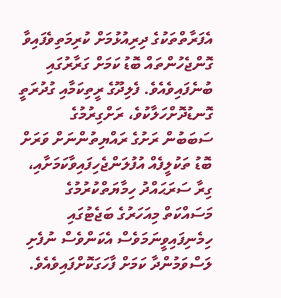އެފަރާތްތަކުގެ ދިރިއުޅުމަށް ކުރިމަތިވެފައިވާ ގޮންޖެހުންތައް ބޮޑު ކަމަށް ގަރާރުގައި ބުނެފައިވެއެވެ. ފެލިދޫގެ ރީތިކަމާއި ގުދުރަތީ ގޮނޑުދޮށްހަލާކުވެ، ރަށްގިރުމުގެ ސަބަބުން ރަށުގެ ރައްޔިތުންނަށް ވަރަށް ބޮޑު ތަކުލީފެއް އުފުލަންޖެހިފައިވާކަމަށާއި، ގިރާ ސަރަޙައްދު ހިމާޔަތްކުރުމުގެ މަސައްކަތް މިއަހަރުގެ ބަޖެޓުގައި ހިމެނިފައިވީނަމަވެސް އެކަންވެސް ނުފެށި ލަސްވަމުންދާ ކަމަށް ފާހަގަކޮށްފައިވެއެވެ.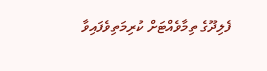ފެލިދޫގެ ތިމާވެއްޓަށް ކުރިމަތިވެފައިވާ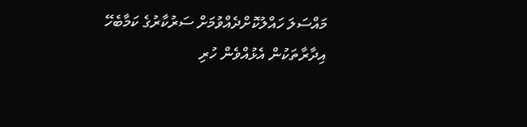މައްސަލަ ހައްލުކޮށްދެއްވުމަށް ސަރުކާރުގެ ކަމާބެހޭ އިދާރާތަކުން އެޅުއްވެން ހުރި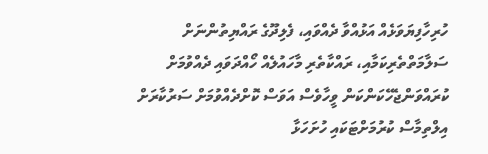ހުރިހާފިޔަވަޅެއް އަޅުއްވާ ދެއްވައި، ފެލިދޫގެ ރައްޔިތުންނަށް ސަލާމަތްތެރިކަމާއި، ރައްކާތެރި މާހައުލެއް ހޯއްދަވައި ދެއްވުމަށް ކުރައްވަންޖެހޭކަންކަން ވީހާވެސް އަވަސް ކޮށްދެއްވުމަށް ސަރުކާރަށް އިލްތިމާސް ކުރުމަށްޓަކައި ހުށަހަޅާ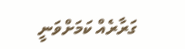ގަރާރެއް ކަމަށްވަނީ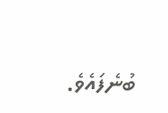ބުނެފައެވެ.